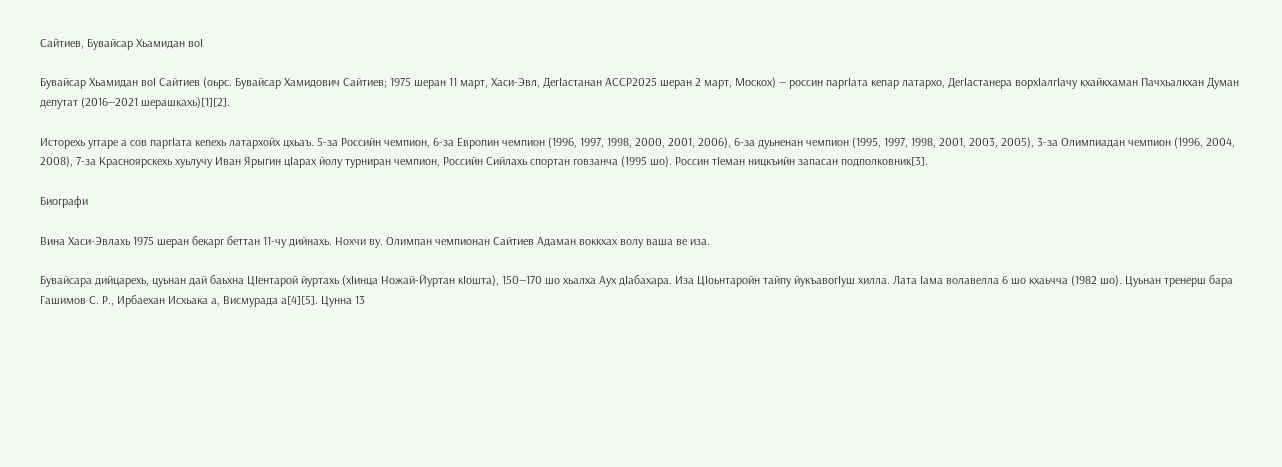Сайтиев, Бувайсар Хьамидан воӀ

Бувайсар Хьамидан воӀ Сайтиев (оьрс. Бувайсар Хамидович Сайтиев; 1975 шеран 11 март, Хаси-Эвл, ДегӀастанан АССР2025 шеран 2 март, Москох) — россин паргӀата кепар латархо, ДегӀастанера ворхӀалгӀачу кхайкхаман Пачхьалкхан Думан депутат (2016—2021 шерашкахь)[1][2].

Исторехь уггаре а сов паргӀата кепехь латархойх цхьаъ. 5-за Российн чемпион, 6-за Европин чемпион (1996, 1997, 1998, 2000, 2001, 2006), 6-за дуьненан чемпион (1995, 1997, 1998, 2001, 2003, 2005), 3-за Олимпиадан чемпион (1996, 2004, 2008), 7-за Красноярскехь хуьлучу Иван Ярыгин цӀарах йолу турниран чемпион, Российн Сийлахь спортан говзанча (1995 шо). Россин тӀеман ницкъийн запасан подполковник[3].

Биографи

Вина Хаси-Эвлахь 1975 шеран бекарг беттан 11-чу дийнахь. Нохчи ву. Олимпан чемпионан Сайтиев Адаман воккхах волу ваша вe иза.

Бувайсара дийцарехь, цуьнан дай баьхна ЦӀентарой йуртахь (хӀинца Ножай-Йуртан кӀошта), 150—170 шо хьалха Аух дӀабахара. Иза ЦӀоьнтаройн тайпу йукъавогӀуш хилла. Лата Ӏама волавелла 6 шо кхаьчча (1982 шо). Цуьнан тренерш бара Гашимов С. Р., Ирбаехан Исхьака а, Висмурада а[4][5]. Цунна 13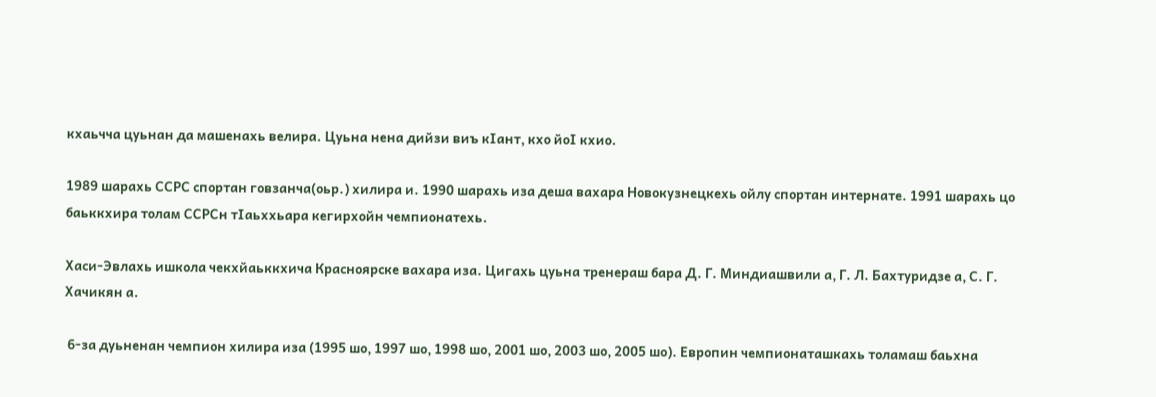кхаьчча цуьнан да машенахь велира. Цуьна нена дийзи виъ кӀант, кхо йоӀ кхио.

1989 шарахь ССРС спортан говзанча(оьр.) хилира и. 1990 шарахь иза деша вахара Новокузнецкехь ойлу спортан интернате. 1991 шарахь цо баьккхира толам ССРСн тӀаьххьара кегирхойн чемпионатехь.

Хаси-Эвлахь ишкола чекхйаьккхича Красноярске вахара иза. Цигахь цуьна тренераш бара Д. Г. Миндиашвили а, Г. Л. Бахтуридзе а, С. Г. Хачикян а.

 6-за дуьненан чемпион хилира иза (1995 шо, 1997 шо, 1998 шо, 2001 шо, 2003 шо, 2005 шо). Европин чемпионаташкахь толамаш баьхна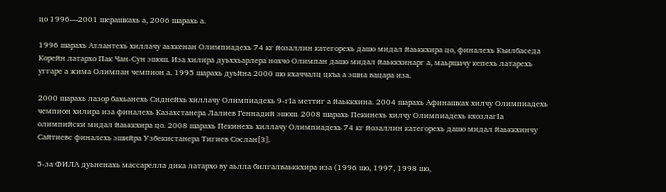цо 1996—2001 шерашкахь а, 2006 шарахь а.

1996 шарахь Атлантехь хиллачу аьхкенан Олимпиадехь 74 кг йозаллин категорехь дашо мидал йаьккхира цо, финалехь Къилбаседа Корейн латархо Пак Чан-Сун эшош. Иза хилира дуьххьарлера нохчо Олимпан дашо мидал йаьккхинарг а, маьршачу кепехь латарехь уггаре а жима Олимпан чемпион а. 1995 шарахь дуьйна 2000 шо кхаччалц цкъа а эшна вацара иза.

2000 шарахь лазор бахьанехь Сиднейхь хиллачу Олимпиадехь 9-гӀа меттиг а йаьккхина. 2004 шарахь Афинашках хилчу Олимпиадехь чемпион хилира иза финалехь Казахстанера Лалиев Геннадий эшош. 2008 шарахь Пекинехь хилчу Олимпиадехь кхозлагӀа олимпийски мидал йаьккхира цо. 2008 шарахь Пекинехь хиллачу Олимпиадехь 74 кг йозаллин категорехь дашо мидал йаьккхинчу Сайтиевс финалехь эшийра Узбекистанера Тигиев Сослан[3].

5-за ФИЛА дуьненахь массарелла дика латархо ву аьлла билгалваьккхира иза (1996 шо, 1997, 1998 шо,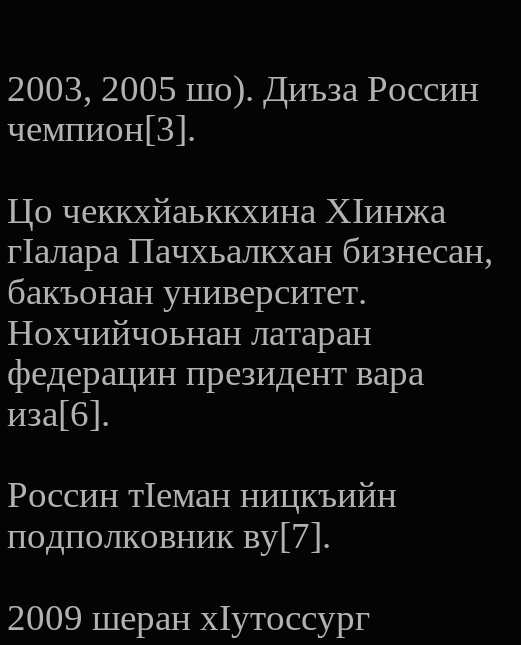2003, 2005 шо). Диъза Россин чемпион[3].

Цо чеккхйаьккхина ХӀинжа гӀалара Пачхьалкхан бизнесан, бакъонан университет. Нохчийчоьнан латаран федерацин президент вара иза[6].

Россин тӀеман ницкъийн подполковник ву[7].

2009 шеран хӀутоссург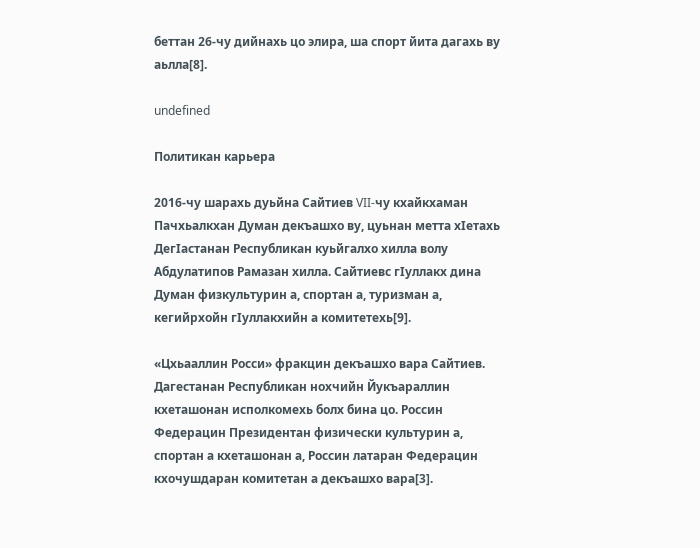беттан 26-чу дийнахь цо элира, ша спорт йита дагахь ву аьлла[8].

undefined

Политикан карьера

2016-чу шарахь дуьйна Сайтиев VII-чу кхайкхаман Пачхьалкхан Думан декъашхо ву, цуьнан метта хӀетахь ДегӀастанан Республикан куьйгалхо хилла волу Абдулатипов Рамазан хилла. Сайтиевс гӀуллакх дина Думан физкультурин а, спортан а, туризман а, кегийрхойн гӀуллакхийн а комитетехь[9].

«Цхьааллин Росси» фракцин декъашхо вара Сайтиев. Дагестанан Республикан нохчийн Йукъараллин кхеташонан исполкомехь болх бина цо. Россин Федерацин Президентан физически культурин а, спортан а кхеташонан а, Россин латаран Федерацин кхочушдаран комитетан а декъашхо вара[3].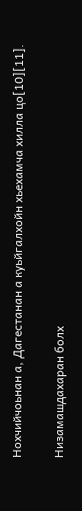Нохчийчоьнан а, Дагестанан а куьйгалхойн хьехамча хилла цо[10][11].

Низамашдахаран болх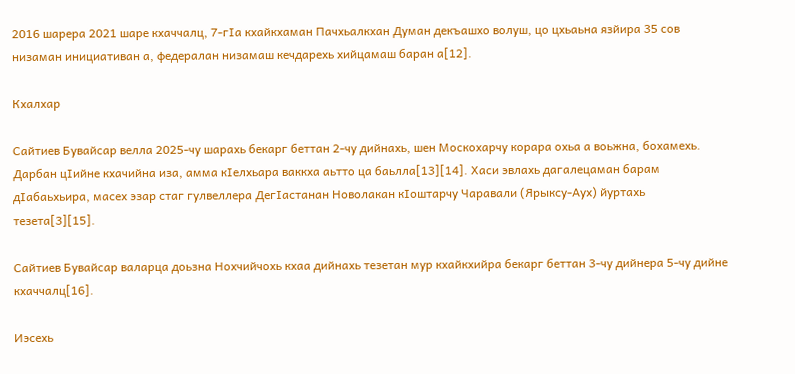2016 шарера 2021 шаре кхаччалц, 7-гӀа кхайкхаман Пачхьалкхан Думан декъашхо волуш, цо цхьаьна язйира 35 сов низаман инициативан а, федералан низамаш кечдарехь хийцамаш баран а[12].

Кхалхар

Сайтиев Бувайсар велла 2025-чу шарахь бекарг беттан 2-чу дийнахь, шен Москохарчу корара охьа а воьжна, бохамехь. Дарбан цӀийне кхачийна иза, амма кӀелхьара ваккха аьтто ца баьлла[13][14]. Хаси эвлахь дагалецаман барам дӀабаьхьира, масех эзар стаг гулвеллера ДегӀастанан Новолакан кӀоштарчу Чаравали (Ярыксу-Аух) йуртахь тезета[3][15].

Сайтиев Бувайсар валарца доьзна Нохчийчохь кхаа дийнахь тезетан мур кхайкхийра бекарг беттан 3-чу дийнера 5-чу дийне кхаччалц[16].

Иэсехь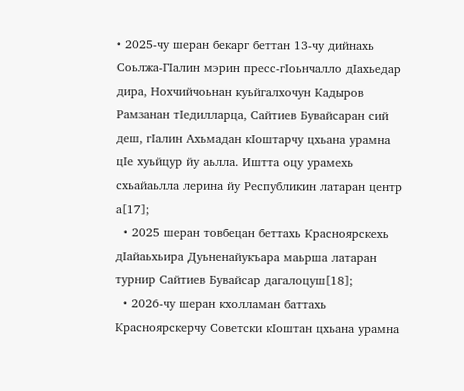• 2025-чу шеран бекарг беттан 13-чу дийнахь Соьлжа-ГӀалин мэрин пресс-гӀоьнчалло дӀахьедар дира, Нохчийчоьнан куьйгалхочун Кадыров Рамзанан тӀедилларца, Сайтиев Бувайсаран сий деш, гӀалин Ахьмадан кӀоштарчу цхьана урамна цӀе хуьйцур йу аьлла. Иштта оцу урамехь схьайаьлла лерина йу Республикин латаран центр а[17];
  • 2025 шеран товбецан беттахь Красноярскехь дӀайаьхьира Дуьненайукъара маьрша латаран турнир Сайтиев Бувайсар дагалоцуш[18];
  • 2026-чу шеран кхолламан баттахь Красноярскерчу Советски кӀоштан цхьана урамна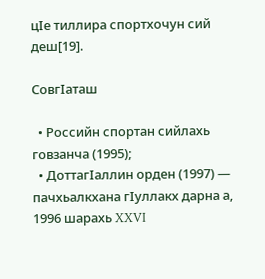цӀе тиллира спортхочун сий деш[19].

СовгӀаташ

  • Российн спортан сийлахь говзанча (1995);
  • ДоттагӀаллин орден (1997) — пачхьалкхана гӀуллакх дарна а, 1996 шарахь XXVI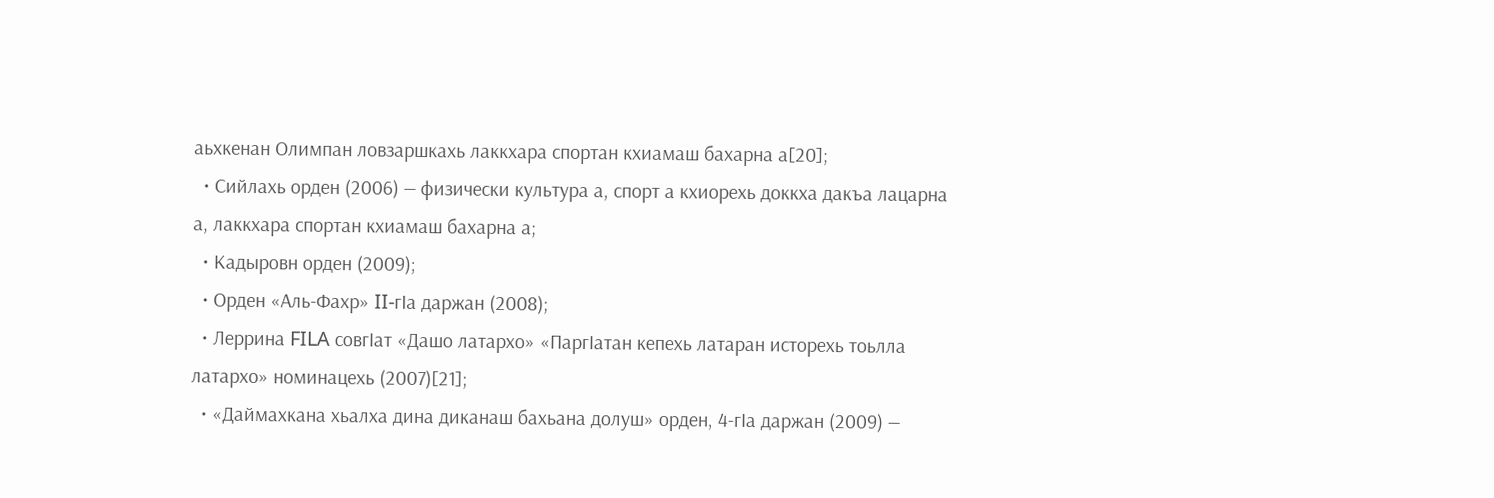аьхкенан Олимпан ловзаршкахь лаккхара спортан кхиамаш бахарна а[20];
  • Сийлахь орден (2006) — физически культура а, спорт а кхиорехь доккха дакъа лацарна а, лаккхара спортан кхиамаш бахарна а;
  • Кадыровн орден (2009);
  • Орден «Аль-Фахр» II-гӀа даржан (2008);
  • Леррина FILA совгӀат «Дашо латархо» «ПаргӀатан кепехь латаран исторехь тоьлла латархо» номинацехь (2007)[21];
  • «Даймахкана хьалха дина диканаш бахьана долуш» орден, 4-гӀа даржан (2009) —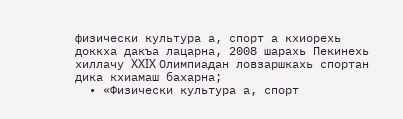физически культура а, спорт а кхиорехь доккха дакъа лацарна, 2008 шарахь Пекинехь хиллачу XXIX Олимпиадан ловзаршкахь спортан дика кхиамаш бахарна;
  • «Физически культура а, спорт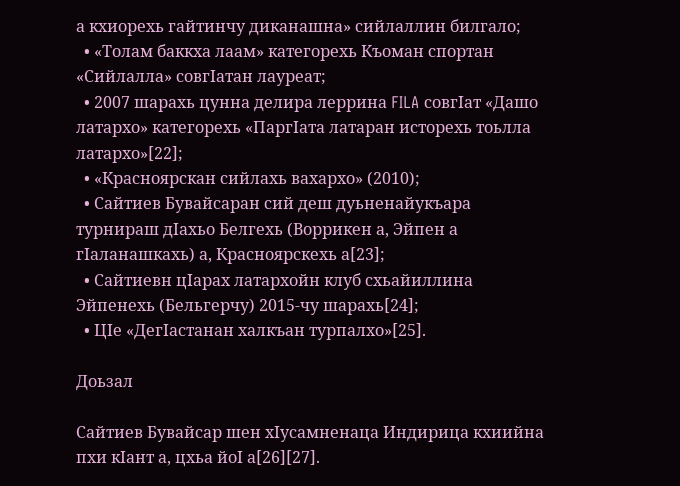а кхиорехь гайтинчу диканашна» сийлаллин билгало;
  • «Толам баккха лаам» категорехь Къоман спортан «Сийлалла» совгӀатан лауреат;
  • 2007 шарахь цунна делира леррина FILA совгӀат «Дашо латархо» категорехь «ПаргӀата латаран исторехь тоьлла латархо»[22];
  • «Красноярскан сийлахь вахархо» (2010);
  • Сайтиев Бувайсаран сий деш дуьненайукъара турнираш дӀахьо Белгехь (Воррикен а, Эйпен а гӀаланашкахь) а, Красноярскехь а[23];
  • Сайтиевн цӀарах латархойн клуб схьайиллина Эйпенехь (Бельгерчу) 2015-чу шарахь[24];
  • ЦӀе «ДегӀастанан халкъан турпалхо»[25].

Доьзал

Сайтиев Бувайсар шен хӀусамненаца Индирица кхиийна пхи кӀант а, цхьа йоӀ а[26][27].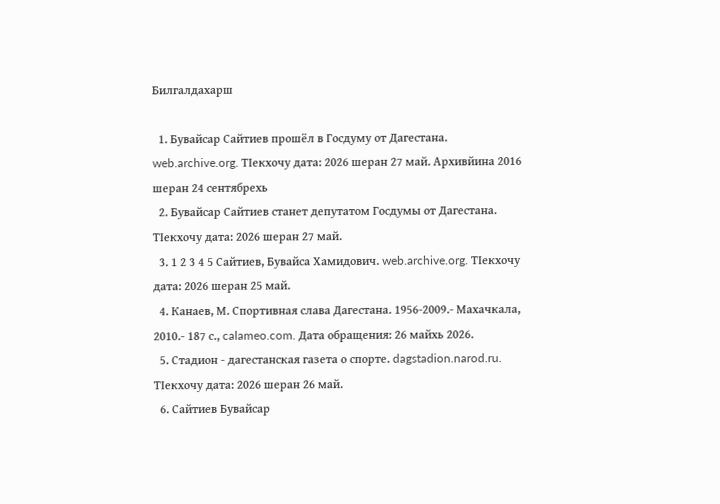Билгалдахарш

  1. Бувайсар Сайтиев прошёл в Госдуму от Дагестана. web.archive.org. ТӀекхочу дата: 2026 шеран 27 май. Архивйина 2016 шеран 24 сентябрехь
  2. Бувайсар Сайтиев станет депутатом Госдумы от Дагестана. ТӀекхочу дата: 2026 шеран 27 май.
  3. 1 2 3 4 5 Сайтиев, Бувайса Хамидович. web.archive.org. ТӀекхочу дата: 2026 шеран 25 май.
  4. Канаев, М. Спортивная слава Дагестана. 1956-2009.- Махачкала, 2010.- 187 с., calameo.com. Дата обращения: 26 майхь 2026.
  5. Стадион - дагестанская газета о спорте. dagstadion.narod.ru. ТӀекхочу дата: 2026 шеран 26 май.
  6. Сайтиев Бувайсар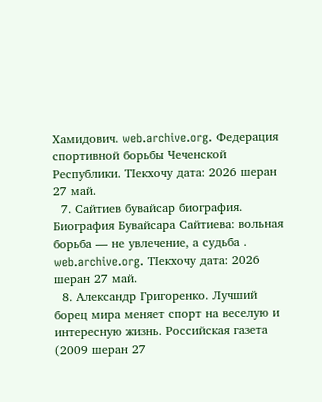Хамидович. web.archive.org. Федерация спортивной борьбы Чеченской Республики. ТӀекхочу дата: 2026 шеран 27 май.
  7. Сайтиев бувайсар биография. Биография Бувайсара Сайтиева: вольная борьба — не увлечение, а судьба . web.archive.org. ТӀекхочу дата: 2026 шеран 27 май.
  8. Александр Григоренко. Лучший борец мира меняет спорт на веселую и интересную жизнь. Российская газета (2009 шеран 27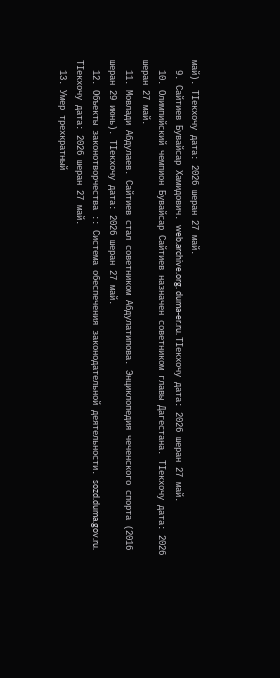май). ТӀекхочу дата: 2026 шеран 27 май.
  9. Сайтиев Бувайсар Хамидович. web.archive.org. duma-er.ru. ТӀекхочу дата: 2026 шеран 27 май.
  10. Олимпийский чемпион Бувайсар Сайтиев назначен советником главы Дагестана. ТӀекхочу дата: 2026 шеран 27 май.
  11. Мовлади Абдулаев. Сайтиев стал советником Абдулатипова. Энциклопедия чеченского спорта (2016 шеран 29 июнь). ТӀекхочу дата: 2026 шеран 27 май.
  12. Объекты законотворчества :: Система обеспечения законодательной деятельности. sozd.duma.gov.ru. ТӀекхочу дата: 2026 шеран 27 май.
  13. Умер трехкратный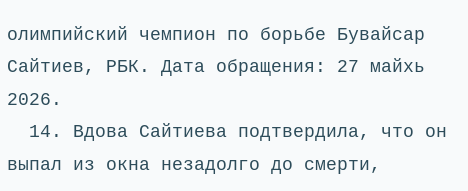олимпийский чемпион по борьбе Бувайсар Сайтиев, РБК. Дата обращения: 27 майхь 2026.
  14. Вдова Сайтиева подтвердила, что он выпал из окна незадолго до смерти,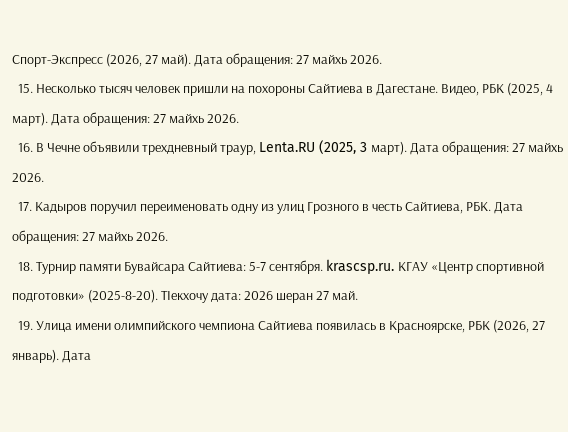Спорт-Экспресс (2026, 27 май). Дата обращения: 27 майхь 2026.
  15. Несколько тысяч человек пришли на похороны Сайтиева в Дагестане. Видео, РБК (2025, 4 март). Дата обращения: 27 майхь 2026.
  16. В Чечне объявили трехдневный траур, Lenta.RU (2025, 3 март). Дата обращения: 27 майхь 2026.
  17. Кадыров поручил переименовать одну из улиц Грозного в честь Сайтиева, РБК. Дата обращения: 27 майхь 2026.
  18. Турнир памяти Бувайсара Сайтиева: 5-7 сентября. krascsp.ru. КГАУ «Центр спортивной подготовки» (2025-8-20). ТӀекхочу дата: 2026 шеран 27 май.
  19. Улица имени олимпийского чемпиона Сайтиева появилась в Красноярске, РБК (2026, 27 январь). Дата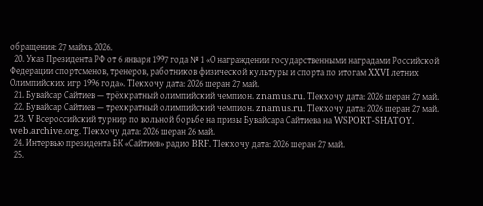обращения: 27 майхь 2026.
  20. Указ Президента РФ от 6 января 1997 года № 1 «О награждении государственными наградами Российской Федерации спортсменов, тренеров, работников физической культуры и спорта по итогам XXVI летних Олимпийских игр 1996 года». ТӀекхочу дата: 2026 шеран 27 май.
  21. Бувайсар Сайтиев — трёхкратный олимпийский чемпион. znamus.ru. ТӀекхочу дата: 2026 шеран 27 май.
  22. Бувайсар Сайтиев — трехкратный олимпийский чемпион. znamus.ru. ТӀекхочу дата: 2026 шеран 27 май.
  23. V Всероссийский турнир по вольной борьбе на призы Бувайсара Сайтиева на WSPORT-SHATOY. web.archive.org. ТӀекхочу дата: 2026 шеран 26 май.
  24. Интервью президента БК «Сайтиев» радио BRF. ТӀекхочу дата: 2026 шеран 27 май.
  25.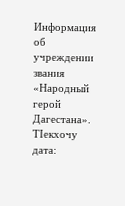Информация об учреждении звания «Народный герой Дагестана». ТӀекхочу дата: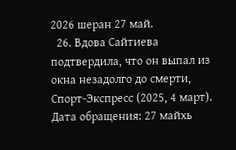2026 шеран 27 май.
  26. Вдова Сайтиева подтвердила, что он выпал из окна незадолго до смерти, Спорт-Экспресс (2025, 4 март). Дата обращения: 27 майхь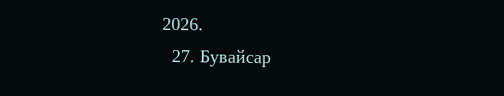2026.
  27. Бувайсар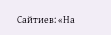Сайтиев: «На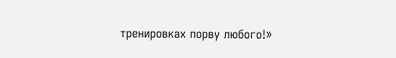тренировках порву любого!»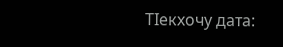ТӀекхочу дата: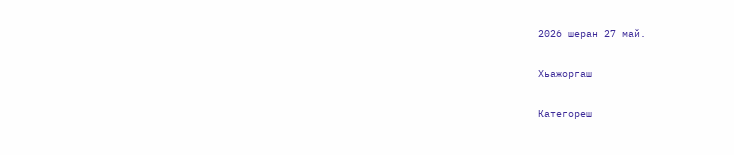2026 шеран 27 май.

Хьажоргаш

Категореш